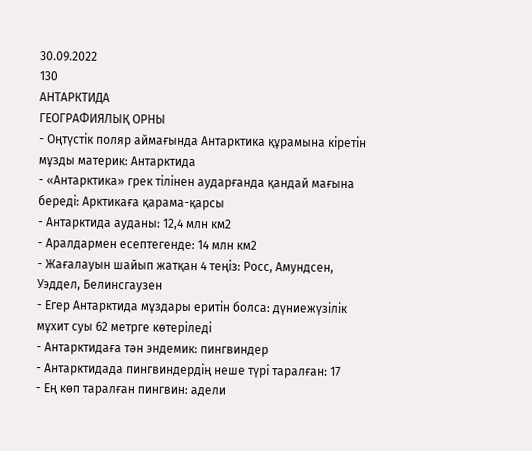30.09.2022
130
АНТАРКТИДА
ГЕОГРАФИЯЛЫҚ ОРНЫ
- Оңтүстік поляр аймағында Антарктика құрамына кіретін мұзды материк: Антарктида
- «Антарктика» грек тілінен аударғанда қандай мағына береді: Арктикаға қарама-қарсы
- Антарктида ауданы: 12,4 млн км2
- Аралдармен есептегенде: 14 млн км2
- Жағалауын шайып жатқан 4 теңіз: Росс, Амундсен, Уэддел, Белинсгаузен
- Егер Антарктида мұздары еритін болса: дүниежүзілік мұхит суы 62 метрге көтеріледі
- Антарктидаға тән эндемик: пингвиндер
- Антарктидада пингвиндердің неше түрі таралған: 17
- Ең көп таралған пингвин: адели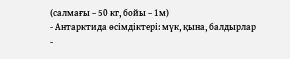(салмағы – 50 кг, бойы – 1м)
- Антарктида өсімдіктері: мүк, қына, балдырлар
-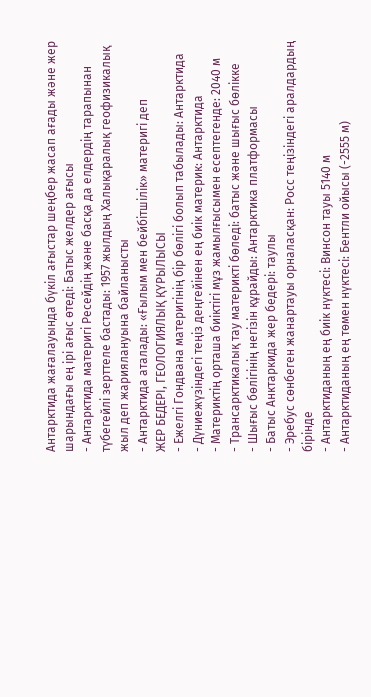Антарктида жағалауында бүкіл ағыстар шеңбер жасап ағады және жер шарындағы ең ірі ағыс өтеді: Батыс желдер ағысы
- Антарктида материгі Ресейдің және басқа да елдердің тарапынан түбегейлі зерттеле бастады: 1957 жылдың Халықаралық геофизикалық жыл деп жариялануына байланысты
- Антарктида аталады: «Ғылым мен бейбітшілік» материгі деп
ЖЕР БЕДЕРІ, ГЕОЛОГИЯЛЫҚ ҚҮРЫЛЫСЫ
- Ежелгі Гондвана материгінің бір бөлігі болып табылады: Антарктида
- Дүниежүзіндегі теңіз деңгейінен ең биік материк: Антарктида
- Материктің орташа биіктігі мұз жамылғысымен есептегенде: 2040 м
- Трансарктикалық тау материкті бөледі: батыс және шығыс бөлікке
- Шығыс бөлігінің негізін құрайды: Антарктика платформасы
- Батыс Анктаркида жер бедері: таулы
- Эребус сөнбеген жанартауы орналасқан: Росс теңізіндегі аралдардың бірінде
- Антарктиданың ең биік нүктесі: Винсон тауы 5140 м
- Антарктиданың ең төмен нүктесі: Бентли ойысы (-2555 м)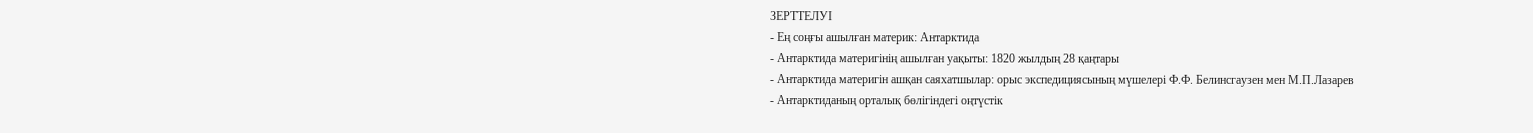ЗЕРТТЕЛУІ
- Ең соңғы ашылған материк: Антарктида
- Антарктида материгінің ашылған уақыты: 1820 жылдың 28 қаңтары
- Антарктида материгін ашқан саяхатшылар: орыс экспедициясының мүшелері Ф.Ф. Белинсгаузен мен М.П.Лазарев
- Антарктиданың орталық бөлігіндегі оңтүстік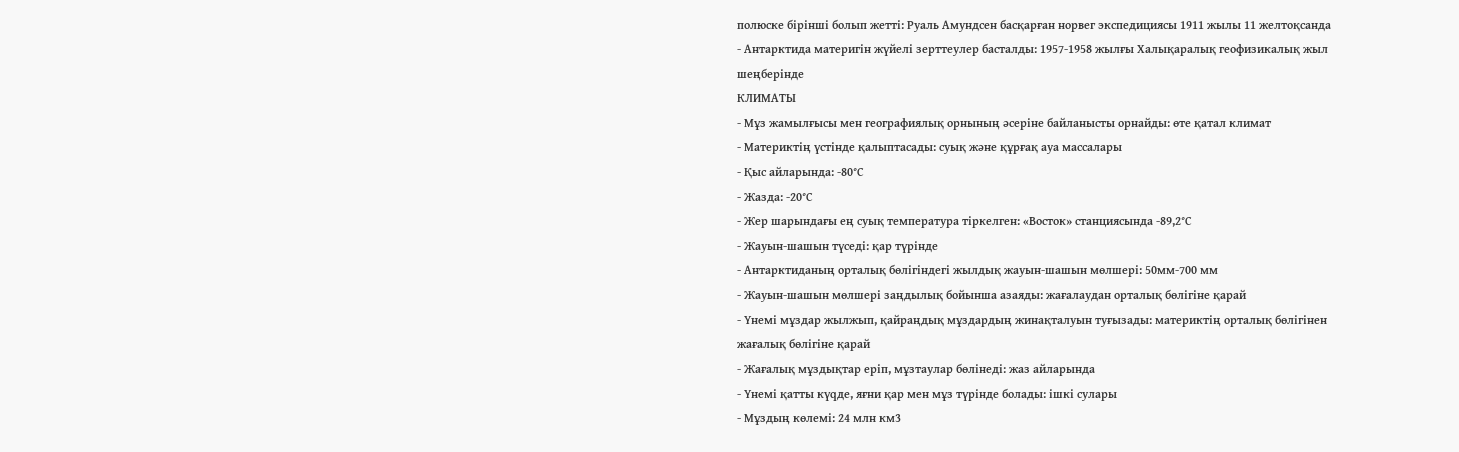полюске бірінші болып жетті: Руаль Амундсен басқарған норвег экспедициясы 1911 жылы 11 желтоқсанда
- Антарктида материгін жүйелі зерттеулер басталды: 1957-1958 жылғы Халықаралық геофизикалық жыл шеңберінде
КЛИМАТЫ
- Мұз жамылғысы мен географиялық орнының әсеріне байланысты орнайды: өте қатал климат
- Материктің үстінде қалыптасады: суық және құрғақ ауа массалары
- Қыс айларында: -80°С
- Жазда: -20°С
- Жер шарындағы ең суық температура тіркелген: «Восток» станциясында -89,2°С
- Жауын-шашын түседі: қар түрінде
- Антарктиданың орталық бөлігіндегі жылдық жауын-шашын мөлшері: 50мм-700 мм
- Жауын-шашын мөлшері заңдылық бойынша азаяды: жағалаудан орталық бөлігіне қарай
- Үнемі мұздар жылжып, қайраңдық мұздардың жинақталуын туғызады: материктің орталық бөлігінен жағалық бөлігіне қарай
- Жағалық мұздықтар еріп, мұзтаулар бөлінеді: жаз айларында
- Үнемі қатты күqде, яғни қар мен мұз түрінде болады: ішкі сулары
- Мұздың көлемі: 24 млн км3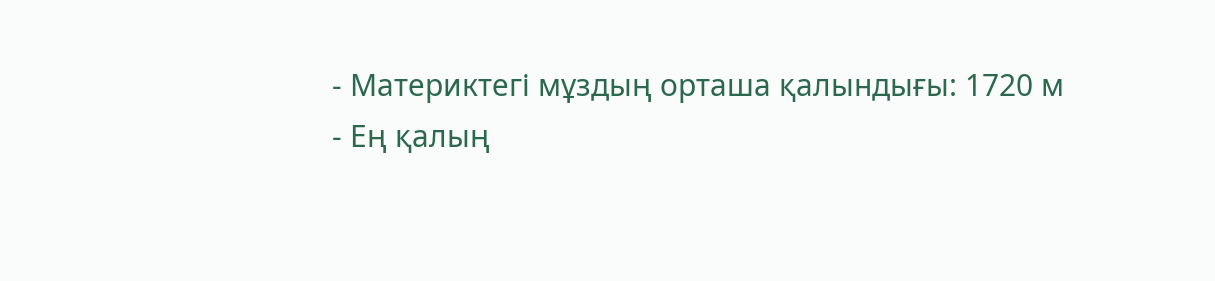- Материктегі мұздың орташа қалындығы: 1720 м
- Ең қалың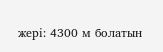жері: 4300 м болатын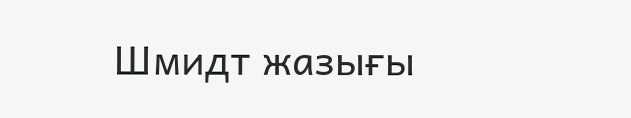Шмидт жазығы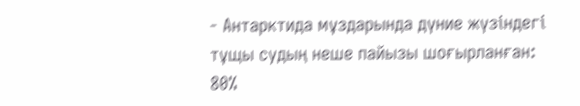- Антарктида мұздарында дүние жүзіндегі тұщы судың неше пайызы шоғырланған: 80%